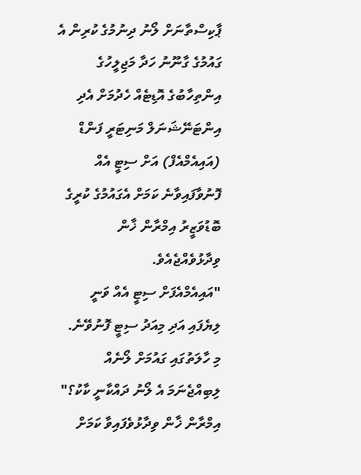ޕާކިސްތާނަށް ލޯނު ދިނުމުގެ ކުރިން އެ ގައުމުގެ ގާނޫނު ހަދާ މަޖިލީހުގެ އިންތިހާބުގެ އޮޑިޓެއް ހެދުމަށް އެދި އިންޓަނޭޝަނަލް މަނިޓަރީ ފަންޑް (އައިއެމްއެފް) އަށް ސިޓީ އެއް ފޮނުވާފައިވާނެ ކަމަށް އެގައުމުގެ ކުރީގެ ބޮޑުވަޒީރު އިމްރާން ޚާން ވިދާޅުވެއްޖެއެވެ.
"އައިއެމްއެފަށް ސިޓީ އެއް ވަނީ ލިޔެފައި އަދި މިއަދު ސިޓީ ފޮނުވޭނެ. މި ހާލަތުގައި ގައުމަށް ލޯނެއް ލިބިއްޖެނަމަ އެ ލޯނު ދައްކާނީ ކާކު؟" އިމްރާން ޚާން ވިދާޅުވެފައިވާ ކަމަށް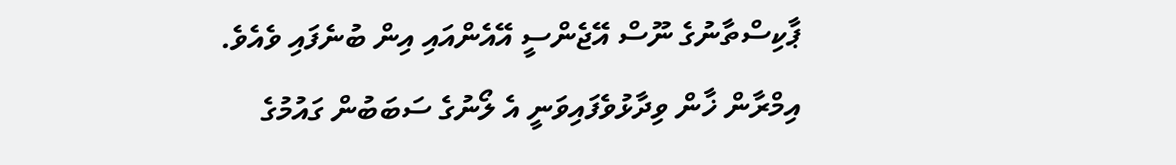ޕާކިސްތާނުގެ ނޫސް އޭޖެންސީ އޭއެންއައި އިން ބުނެފައި ވެއެވެ.
އިމްރާން ޚާން ވިދާޅުވެފައިވަނީ އެ ލޯނުގެ ސަބަބުން ގައުމުގެ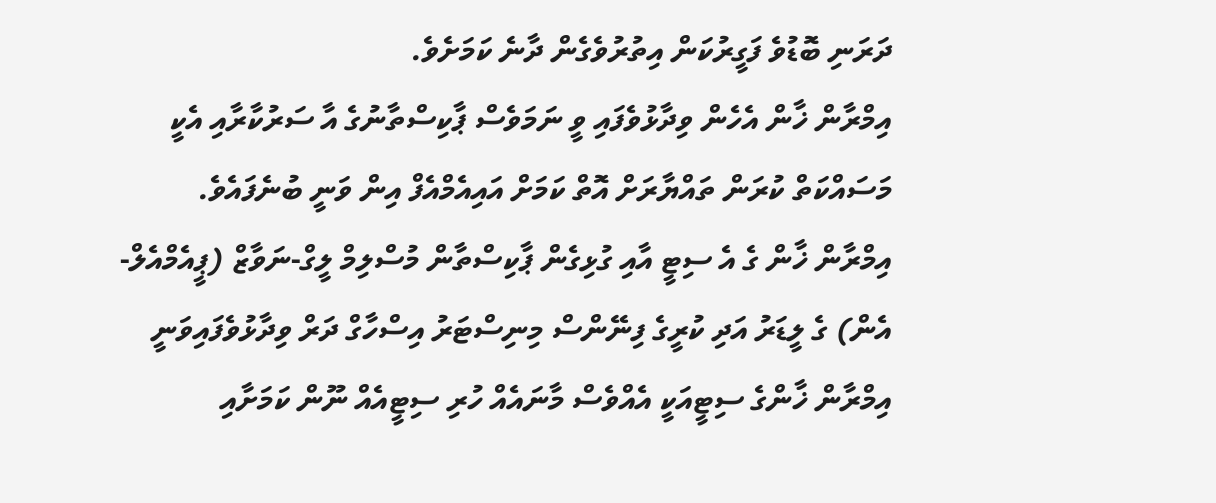ދަރަނި ބޮޑުވެ ފަގީރުކަން އިތުރުވެގެން ދާނެ ކަމަށެވެ.
އިމްރާން ޚާން އެހެން ވިދާޅުވެފައި ވީ ނަމަވެސް ޕާކިސްތާނުގެ އާ ސަރުކާރާއި އެކީ މަސައްކަތް ކުރަން ތައްޔާރަށް އޮތް ކަމަށް އައިއެމްއެފް އިން ވަނީ ބުނެފައެވެ.
އިމްރާން ޚާން ގެ އެ ސިޓީ އާއި ގުޅިގެން ޕާކިސްތާން މުސްލިމް ލީގް-ނަވާޒް (ޕީއެމްއެލް-އެން) ގެ ލީޑަރު އަދި ކުރީގެ ފިނޭންސް މިނިސްޓަރު އިސްހާގް ދަރް ވިދާޅުވެފައިވަނީ އިމްރާން ޚާންގެ ސިޓީއަކީ އެއްވެސް މާނައެއް ހުރި ސިޓީއެއް ނޫން ކަމަށާއި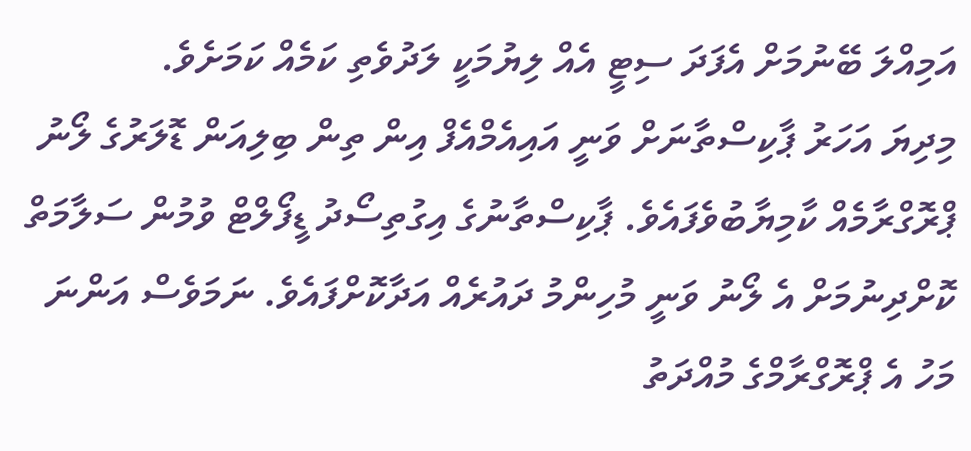އަމިއްލަ ބޭނުމަށް އެފަދަ ސިޓީ އެއް ލިޔުމަކީ ލަދުވެތި ކަމެއް ކަމަށެވެ.
މިދިޔަ އަހަރު ޕާކިސްތާނަށް ވަނީ އައިއެމްއެފް އިން ތިން ބިލިއަން ޑޮލަރުގެ ލޯނު ޕްރޮގްރާމެއް ކާމިޔާބުވެފައެވެ. ޕާކިސްތާނުގެ އިގުތިސޯދު ޑީފޯލްޓް ވުމުން ސަލާމަތް ކޮށްދިނުމަށް އެ ލޯނު ވަނީ މުހިންމު ދައުރެއް އަދާކޮށްފައެވެ. ނަމަވެސް އަންނަ މަހު އެ ޕްރޮގްރާމްގެ މުއްދަތު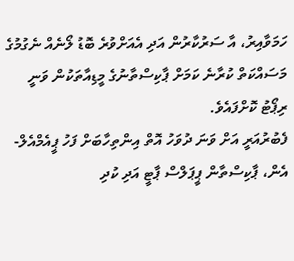ހަމަވާއިރު، އާ ސަރުކާރުން އަދި އެއަށްވުރެ ބޮޑު ލޯނެއް ނެގުމުގެ މަސައްކަތް ކުރާނެ ކަމަށް ޕާކިސްތާނުގެ މީޑިއާތަކުން ވަނީ ރިޕޯޓު ކޮށްފައެވެ.
ފެބުރުއަރީ އަށް ވަނަ ދުވަހު އޮތް އިންތިހާބަށް ފަހު ޕީއެމްއެލް-އެން، ޕާކިސްތާން ޕީޕަލްސް ޕާޓީ އަދި ކުދި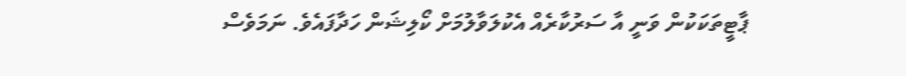ޕާޓީތަކަކުން ވަނީ އާ ސަރުކާރެއް އެކުލަވާލުމަށް ކޯލިޝަން ހަދާފައެވެ. ނަމަވެސް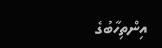އިންތިހާބުގެ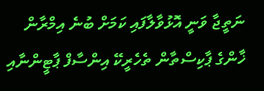ނަތީޖާ ވަނީ އޮޅުވާލާފައި ކަމަށް ބުނެ އިމްރާން ޚާންގެ ޕާކިސްތާން ތެހެރީކޭ އިންސާފް ޕާޓީންނާއި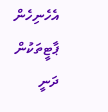އެހެނިހެން ޕާޓީތަކުން ދަނީ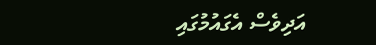އަދިވެސް އެގައުމުގައި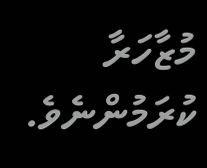މުޒާހަރާ ކުރަމުންނެވެ.